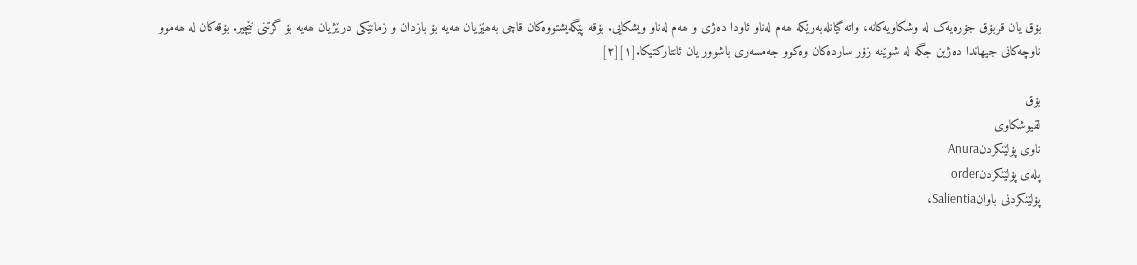بۆق یان قربۆق جۆرەیەک لە وشکاویەکانە، واتە گیانلەبەرێکە ھەم لەناو ئاودا دەژی و ھەم لەناو ویشکایی. بۆقە پێگەیشتووەکان قاچی بەھێزیان ھەیە بۆ بازدان و زمانێکی درێژیان ھەیە بۆ گرتنی نێچیر. بۆقەکان لە ھەموو ناوچەکانی جیھاندا دەژین جگە لە شوێنە زۆر ساردەکان وەکوو جەمسەری باشوور یان ئانتارکتیکا.[١][٢]

بۆق
لقیوشکاوی
ناوی پۆلێنکردنAnura
پلەی پۆلێنکردنorder
پۆلێنکردنی باوانSalientia،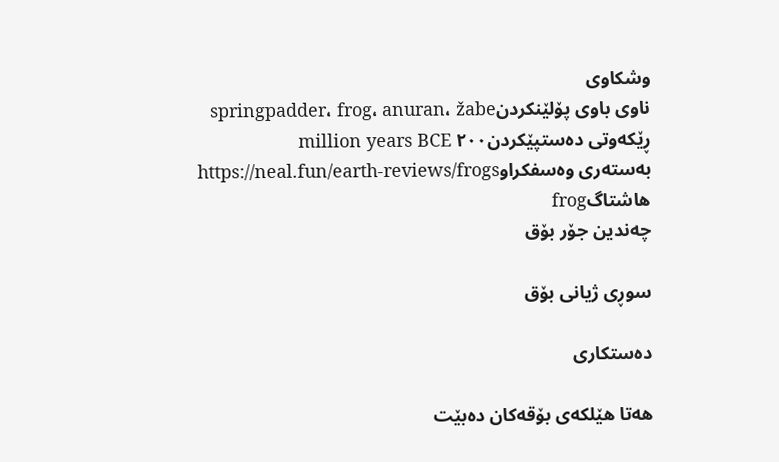وشکاوی
ناوی باوی پۆلێنکردنspringpadder، frog، anuran، žabe
ڕێکەوتی دەستپێکردن٢٠٠ million years BCE
بەستەری وەسفکراوhttps://neal.fun/earth-reviews/frogs
ھاشتاگfrog
چەندین جۆر بۆق

سوڕی ژیانی بۆق

دەستکاری

ھەتا ھێلکەی بۆقەکان دەبێت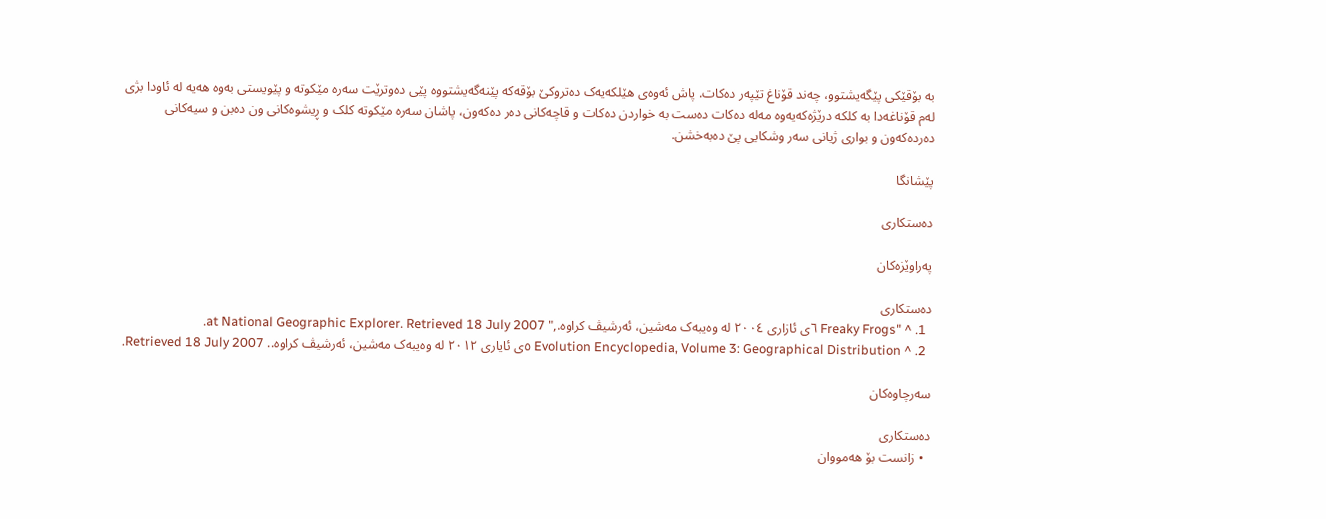بە بۆقێکی پێگەیشتوو، چەند قۆناغ تێپەر دەکات. پاش ئەوەی ھێلکەیەک دەتروکێ بۆقەکە پێنەگەیشتووە پێی دەوترێت سەرە مێکوتە و پێویستی بەوە ھەیە لە ئاودا بژی لەم قۆناغەدا بە کلکە درێژەکەیەوە مەلە دەکات دەست بە خواردن دەکات و قاچەکانی دەر دەکەون، پاشان سەرە مێکوتە کلک و ڕیشوەکانی ون دەبن و سیەکانی دەردەکەون و بواری ژیانی سەر وشکایی پێ دەبەخشن.

پێشانگا

دەستکاری

پەراوێزەکان

دەستکاری
  1. ^ "Freaky Frogs ٦ی ئازاری ٢٠٠٤ لە وەیبەک مەشین، ئەرشیڤ کراوە.," at National Geographic Explorer. Retrieved 18 July 2007.
  2. ^ Evolution Encyclopedia, Volume 3: Geographical Distribution ٥ی ئایاری ٢٠١٢ لە وەیبەک مەشین، ئەرشیڤ کراوە.. Retrieved 18 July 2007.

سەرچاوەکان

دەستکاری
  • زانست بۆ ھەمووان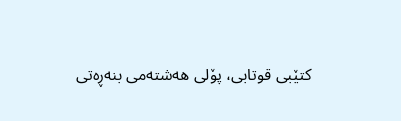کتێبی قوتابی، پۆلی ھەشتەمی بنەڕەتی